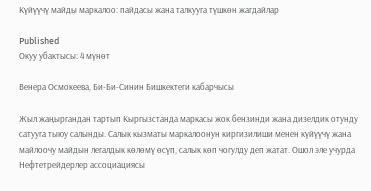Күйүүчү майды маркалоо: пайдасы жана талкууга түшкөн жагдайлар

Published
Окуу убактысы: 4 мүнөт

Венера Осмокеева, Би-Би-Синин Бишкектеги кабарчысы

Жыл жаңыргандан тартып Кыргызстанда маркасы жок бензинди жана дизелдик отунду сатууга тыюу салынды. Салык кызматы маркалоонун киргизилиши менен күйүүчү жана майлоочу майдын легалдык көлөмү өсүп, салык көп чогулду деп жатат. Ошол эле учурда Нефтетрейдерлер ассоциациясы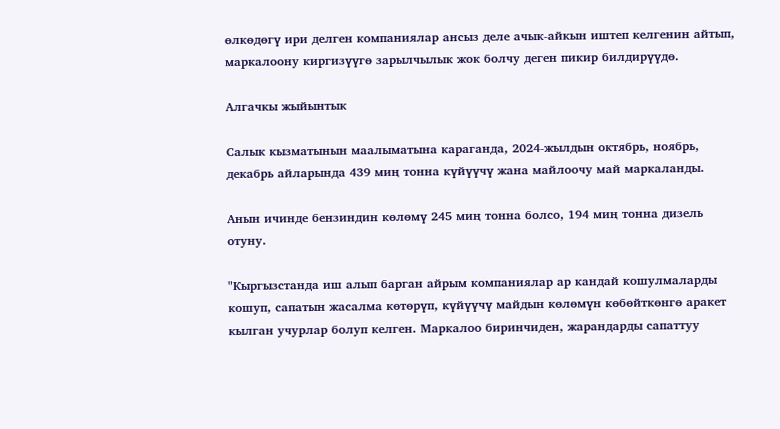өлкөдөгү ири делген компаниялар ансыз деле ачык-айкын иштеп келгенин айтып, маркалоону киргизүүгө зарылчылык жок болчу деген пикир билдирүүдө.

Алгачкы жыйынтык

Салык кызматынын маалыматына караганда, 2024-жылдын октябрь, ноябрь, декабрь айларында 439 миң тонна күйүүчү жана майлоочу май маркаланды.

Анын ичинде бензиндин көлөмү 245 миң тонна болсо, 194 миң тонна дизель отуну.

"Кыргызстанда иш алып барган айрым компаниялар ар кандай кошулмаларды кошуп, сапатын жасалма көтөрүп, күйүүчү майдын көлөмүн көбөйткөнгө аракет кылган учурлар болуп келген. Маркалоо биринчиден, жарандарды сапаттуу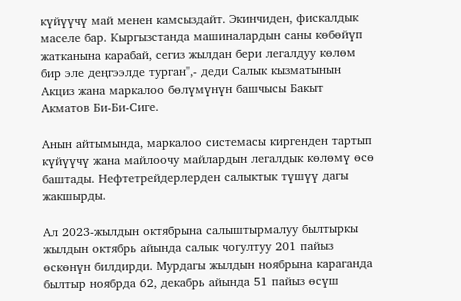күйүүчү май менен камсыздайт. Экинчиден, фискалдык маселе бар. Кыргызстанда машиналардын саны көбөйүп жатканына карабай, сегиз жылдан бери легалдуу көлөм бир эле деңгээлде турган",- деди Салык кызматынын Акциз жана маркалоо бөлүмүнүн башчысы Бакыт Акматов Би-Би-Сиге.

Анын айтымында, маркалоо системасы киргенден тартып күйүүчү жана майлоочу майлардын легалдык көлөмү өсө баштады. Нефтетрейдерлерден салыктык түшүү дагы жакшырды.

Ал 2023-жылдын октябрына салыштырмалуу былтыркы жылдын октябрь айында салык чогултуу 201 пайыз өскөнүн билдирди. Мурдагы жылдын ноябрына караганда былтыр ноябрда 62, декабрь айында 51 пайыз өсүш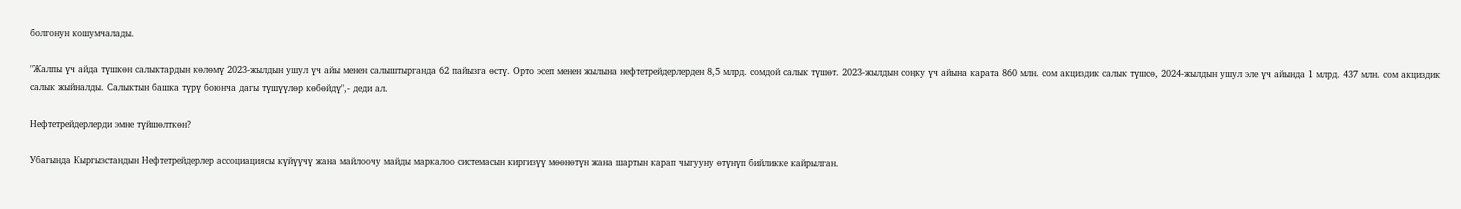болгонун кошумчалады.

"Жалпы үч айда түшкөн салыктардын көлөмү 2023-жылдын ушул үч айы менен салыштырганда 62 пайызга өстү. Орто эсеп менен жылына нефтетрейдерлерден 8,5 млрд. сомдой салык түшөт. 2023-жылдын соңку үч айына карата 860 млн. сом акциздик салык түшсө, 2024-жылдын ушул эле үч айында 1 млрд. 437 млн. сом акциздик салык жыйналды. Салыктын башка түрү боюнча дагы түшүүлөр көбөйдү",- деди ал.

Нефтетрейдерлерди эмне түйшөлткөн?

Убагында Кыргызстандын Нефтетрейдерлер ассоциациясы күйүүчү жана майлоочу майды маркалоо системасын киргизүү мөөнөтүн жана шартын карап чыгууну өтүнүп бийликке кайрылган.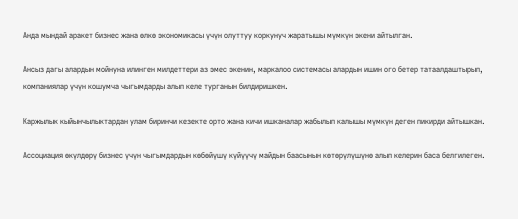Анда мындай аракет бизнес жана өлкө экономикасы үчүн олуттуу коркунуч жаратышы мүмкүн экени айтылган.

Ансыз дагы алардын мойнуна илинген милдеттери аз эмес экенин, маркалоо системасы алардын ишин ого бетер татаалдаштырып, компаниялар үчүн кошумча чыгымдарды алып келе турганын билдиришкен.

Каржылык кыйынчылыктардан улам биринчи кезекте орто жана кичи ишканалар жабылып калышы мүмкүн деген пикирди айтышкан.

Ассоциация өкүлдөрү бизнес үчүн чыгымдардын көбөйүшү күйүүчү майдын баасынын көтөрүлүшүнө алып келерин баса белгилеген.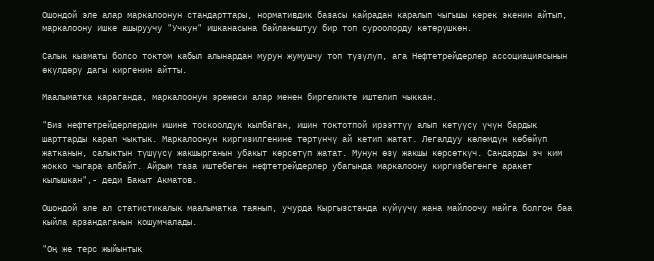Ошондой эле алар маркалоонун стандарттары, нормативдик базасы кайрадан каралып чыгышы керек экенин айтып, маркалоону ишке ашыруучу "Учкун" ишканасына байланыштуу бир топ суроолорду көтөрүшкөн.

Салык кызматы болсо токтом кабыл алынардан мурун жумушчу топ түзүлүп, ага Нефтетрейдерлер ассоциациясынын өкүлдөрү дагы киргенин айтты.

Маалыматка караганда, маркалоонун эрежеси алар менен биргеликте иштелип чыккан.

"Биз нефтетрейдерлердин ишине тоскоолдук кылбаган, ишин токтотпой ирээттүү алып кетүүсү үчүн бардык шарттарды карап чыктык. Маркалоонун киргизилгенине төртүнчү ай кетип жатат. Легалдуу көлөмдүн көбөйүп жатканын, салыктын түшүүсү жакшырганын убакыт көрсөтүп жатат. Мунун өзү жакшы көрсөткүч. Сандарды эч ким жокко чыгара албайт. Айрым таза иштебеген нефтетрейдерлер убагында маркалоону киргизбегенге аракет кылышкан",- деди Бакыт Акматов.

Ошондой эле ал статистикалык маалыматка таянып, учурда Кыргызстанда күйүүчү жана майлоочу майга болгон баа кыйла арзандаганын кошумчалады.

"Оң же терс жыйынтык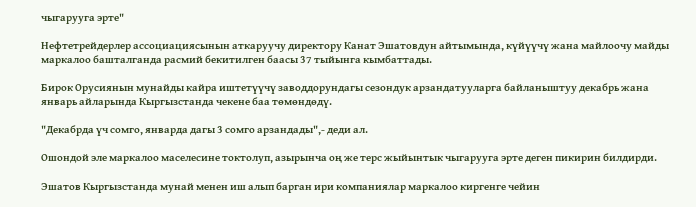чыгарууга эрте"

Нефтетрейдерлер ассоциациясынын аткаруучу директору Канат Эшатовдун айтымында, күйүүчү жана майлоочу майды маркалоо башталганда расмий бекитилген баасы 37 тыйынга кымбаттады.

Бирок Орусиянын мунайды кайра иштетүүчү заводдорундагы сезондук арзандатууларга байланыштуу декабрь жана январь айларында Кыргызстанда чекене баа төмөндөдү.

"Декабрда үч сомго, январда дагы 3 сомго арзандады",- деди ал.

Ошондой эле маркалоо маселесине токтолуп, азырынча оң же терс жыйынтык чыгарууга эрте деген пикирин билдирди.

Эшатов Кыргызстанда мунай менен иш алып барган ири компаниялар маркалоо киргенге чейин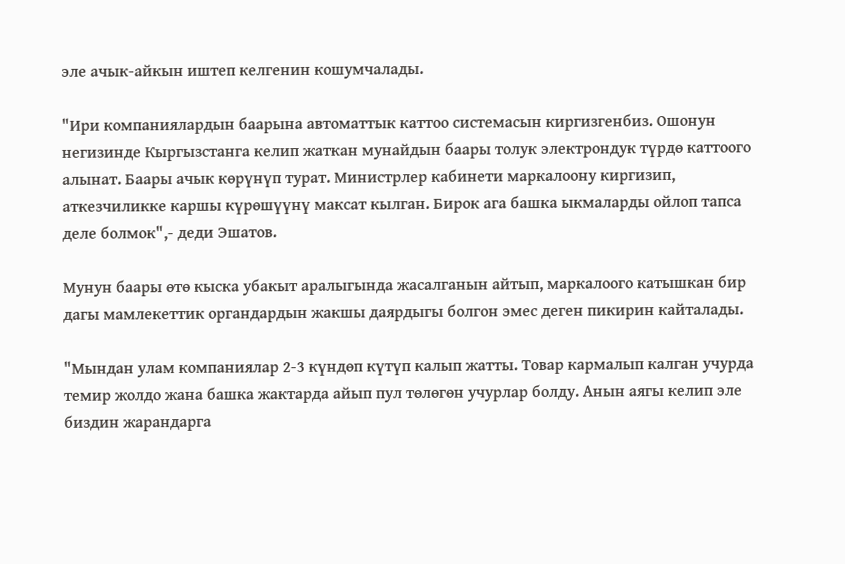эле ачык-айкын иштеп келгенин кошумчалады.

"Ири компаниялардын баарына автоматтык каттоо системасын киргизгенбиз. Ошонун негизинде Кыргызстанга келип жаткан мунайдын баары толук электрондук түрдө каттоого алынат. Баары ачык көрүнүп турат. Министрлер кабинети маркалоону киргизип, аткезчиликке каршы күрөшүүнү максат кылган. Бирок ага башка ыкмаларды ойлоп тапса деле болмок",- деди Эшатов.

Мунун баары өтө кыска убакыт аралыгында жасалганын айтып, маркалоого катышкан бир дагы мамлекеттик органдардын жакшы даярдыгы болгон эмес деген пикирин кайталады.

"Мындан улам компаниялар 2-3 күндөп күтүп калып жатты. Товар кармалып калган учурда темир жолдо жана башка жактарда айып пул төлөгөн учурлар болду. Анын аягы келип эле биздин жарандарга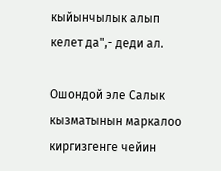кыйынчылык алып келет да",- деди ал.

Ошондой эле Салык кызматынын маркалоо киргизгенге чейин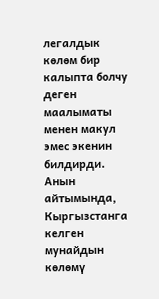легалдык көлөм бир калыпта болчу деген маалыматы менен макул эмес экенин билдирди. Анын айтымында, Кыргызстанга келген мунайдын көлөмү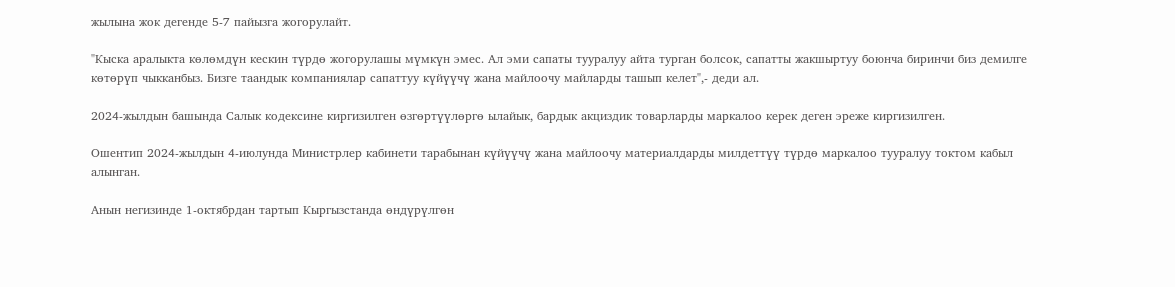жылына жок дегенде 5-7 пайызга жогорулайт.

"Кыска аралыкта көлөмдүн кескин түрдө жогорулашы мүмкүн эмес. Ал эми сапаты тууралуу айта турган болсок, сапатты жакшыртуу боюнча биринчи биз демилге көтөрүп чыкканбыз. Бизге таандык компаниялар сапаттуу күйүүчү жана майлоочу майларды ташып келет",- деди ал.

2024-жылдын башында Салык кодексине киргизилген өзгөртүүлөргө ылайык, бардык акциздик товарларды маркалоо керек деген эреже киргизилген.

Ошентип 2024-жылдын 4-июлунда Министрлер кабинети тарабынан күйүүчү жана майлоочу материалдарды милдеттүү түрдө маркалоо тууралуу токтом кабыл алынган.

Анын негизинде 1-октябрдан тартып Кыргызстанда өндүрүлгөн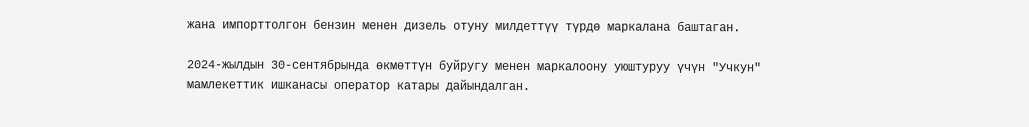жана импорттолгон бензин менен дизель отуну милдеттүү түрдө маркалана баштаган.

2024-жылдын 30-сентябрында өкмөттүн буйругу менен маркалоону уюштуруу үчүн "Учкун" мамлекеттик ишканасы оператор катары дайындалган.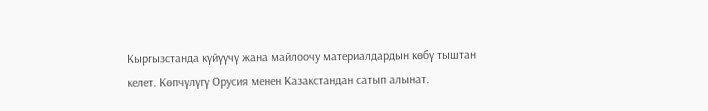Кыргызстанда күйүүчү жана майлоочу материалдардын көбү тыштан келет. Көпчүлүгү Орусия менен Казакстандан сатып алынат.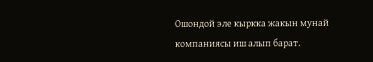Ошондой эле кыркка жакын мунай компаниясы иш алып барат.